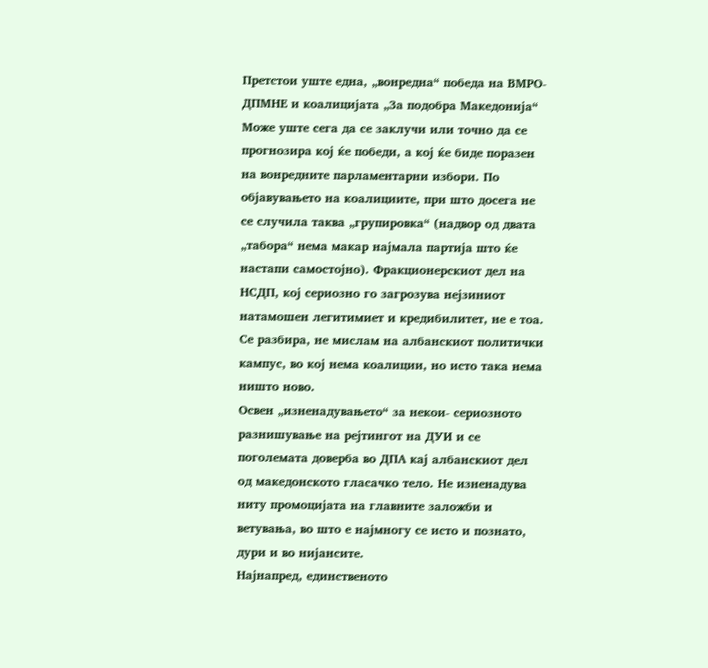Претстои уште една, „вонредна“ победа на ВМРО- ДПМНЕ и коалицијата „За подобра Македонија“
Може уште сега да се заклучи или точно да се прогнозира кој ќе победи, а кој ќе биде поразен на вонредните парламентарни избори. По објавувањето на коалициите, при што досега не се случила таква „групировка“ (надвор од двата „табора“ нема макар најмала партија што ќе настапи самостојно). Фракционерскиот дел на НСДП, кој сериозно го загрозува нејзиниот натамошен легитимиет и кредибилитет, не е тоа.
Се разбира, не мислам на албанскиот политички кампус, во кој нема коалиции, но исто така нема ништо ново.
Освен „изненадувањето“ за некои- сериозното разнишување на рејтингот на ДУИ и се поголемата доверба во ДПА кај албанскиот дел од македонското гласачко тело. Не изненадува ниту промоцијата на главните заложби и ветувања, во што е најмногу се исто и познато, дури и во нијансите.
Најнапред, единственото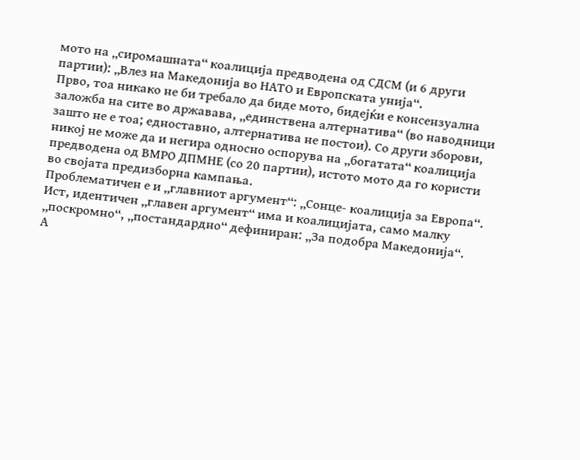мото на „сиромашната“ коалиција предводена од СДСМ (и 6 други партии): „Влез на Македонија во НАТО и Европската унија“.
Прво, тоа никако не би требало да биде мото, бидејќи е консензуална заложба на сите во државава, „единствена алтернатива“ (во наводници зашто не е тоа; едноставно, алтернатива не постои). Со други зборови, никој не може да и негира односно оспорува на „богатата“ коалиција предводена од ВМРО ДПМНЕ (со 20 партии), истото мото да го користи во својата предизборна кампања.
Проблематичен е и „главниот аргумент“: „Сонце- коалиција за Европа“. Ист, идентичен „главен аргумент“ има и коалицијата, само малку „поскромно“, „постандардно“ дефиниран: „За подобра Македонија“.
А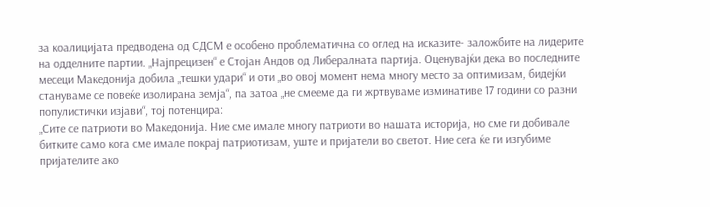за коалицијата предводена од СДСМ е особено проблематична со оглед на исказите- заложбите на лидерите на одделните партии. „Најпрецизен“ е Стојан Андов од Либералната партија. Оценувајќи дека во последните месеци Македонија добила „тешки удари“ и оти „во овој момент нема многу место за оптимизам, бидејќи стануваме се повеќе изолирана земја“, па затоа „не смееме да ги жртвуваме изминативе 17 години со разни популистички изјави“, тој потенцира:
„Сите се патриоти во Македонија. Ние сме имале многу патриоти во нашата историја, но сме ги добивале битките само кога сме имале покрај патриотизам, уште и пријатели во светот. Ние сега ќе ги изгубиме пријателите ако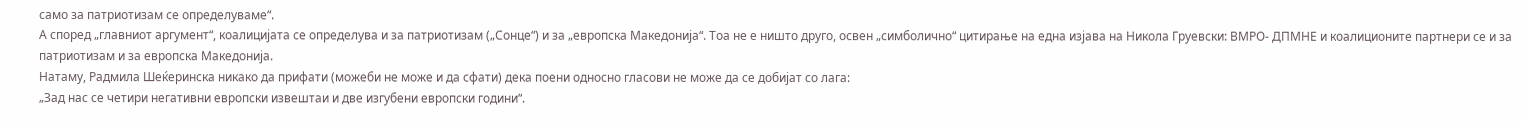само за патриотизам се определуваме“.
А според „главниот аргумент“, коалицијата се определува и за патриотизам („Сонце“) и за „европска Македонија“. Тоа не е ништо друго, освен „симболично“ цитирање на една изјава на Никола Груевски: ВМРО- ДПМНЕ и коалиционите партнери се и за патриотизам и за европска Македонија.
Натаму, Радмила Шеќеринска никако да прифати (можеби не може и да сфати) дека поени односно гласови не може да се добијат со лага:
„Зад нас се четири негативни европски извештаи и две изгубени европски години“.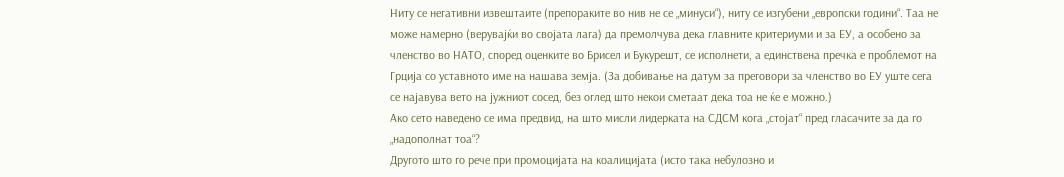Ниту се негативни извештаите (препораките во нив не се „минуси“), ниту се изгубени „европски години“. Таа не може намерно (верувајќи во својата лага) да премолчува дека главните критериуми и за ЕУ, а особено за членство во НАТО, според оценките во Брисел и Букурешт, се исполнети, а единствена пречка е проблемот на Грција со уставното име на нашава земја. (За добивање на датум за преговори за членство во ЕУ уште сега се најавува вето на јужниот сосед, без оглед што некои сметаат дека тоа не ќе е можно.)
Ако сето наведено се има предвид, на што мисли лидерката на СДСМ кога „стојат“ пред гласачите за да го „надополнат тоа“?
Другото што го рече при промоцијата на коалицијата (исто така небулозно и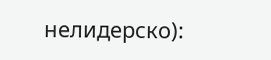нелидерско):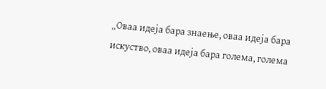„Оваа идеја бара знаење, оваа идеја бара искуство, оваа идеја бара голема, голема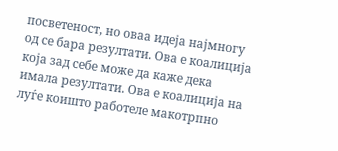посветеност, но оваа идеја најмногу од се бара резултати. Ова е коалиција која зад себе може да каже дека имала резултати. Ова е коалиција на луѓе коишто работеле макотрпно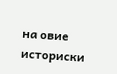на овие историски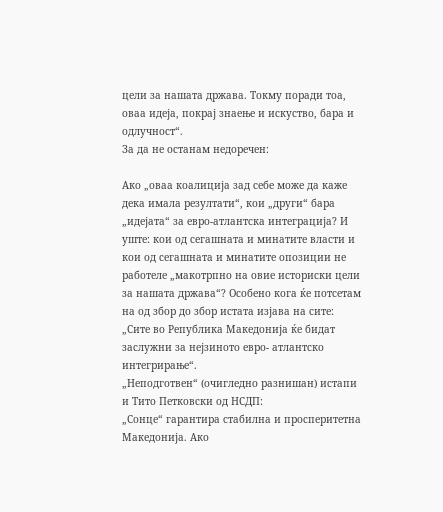цели за нашата држава. Токму поради тоа, оваа идеја, покрај знаење и искуство, бара и одлучност“.
За да не останам недоречен:

Ако „оваа коалиција зад себе може да каже дека имала резултати“, кои „други“ бара „идејата“ за евро-атлантска интеграција? И уште: кои од сегашната и минатите власти и кои од сегашната и минатите опозиции не работеле „макотрпно на овие историски цели за нашата држава“? Особено кога ќе потсетам на од збор до збор истата изјава на сите:
„Сите во Република Македонија ќе бидат заслужни за нејзиното евро- атлантско интегрирање“.
„Неподготвен“ (очигледно разнишан) истапи и Тито Петковски од НСДП:
„Сонце“ гарантира стабилна и просперитетна Македонија. Ако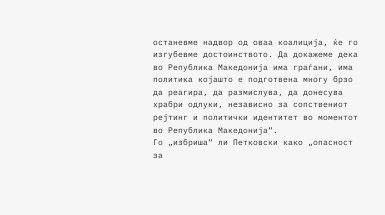останевме надвор од оваа коалиција, ќе го изгубевме достоинството. Да докажеме дека во Република Македонија има граѓани, има политика којашто е подготвена многу брзо да реагира, да размислува, да донесува храбри одлуки, независно за сопствениот рејтинг и политички идентитет во моментот во Република Македонија“.
Го „избриша“ ли Петковски како „опасност за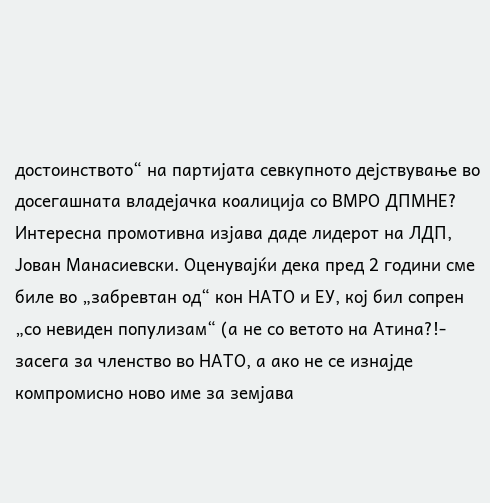достоинството“ на партијата севкупното дејствување во досегашната владејачка коалиција со ВМРО ДПМНЕ?
Интересна промотивна изјава даде лидерот на ЛДП, Јован Манасиевски. Оценувајќи дека пред 2 години сме биле во „забревтан од“ кон НАТО и ЕУ, кој бил сопрен „со невиден популизам“ (а не со ветото на Атина?!- засега за членство во НАТО, а ако не се изнајде компромисно ново име за земјава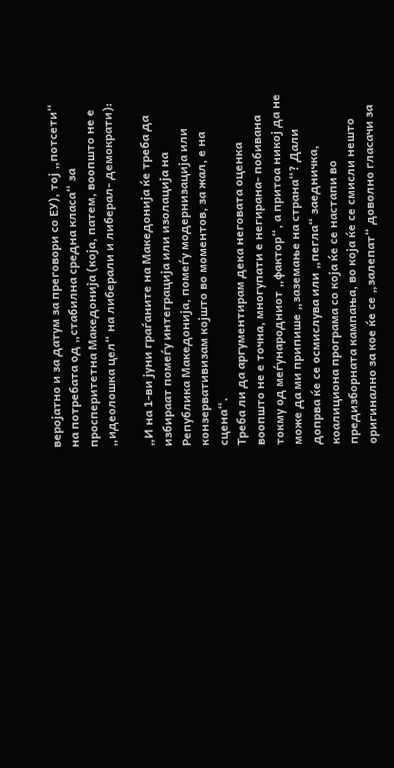веројатно и за датум за преговори со ЕУ), тој „потсети“ на потребата од „стабилна средна класа“ за просперитетна Македонија (која, патем, воопшто не е „идеолошка цел“ на либерали и либерал- демократи):

„И на 1-ви јуни граѓаните на Македонија ќе треба да избираат помеѓу интеграција или изолација на Република Македонија, помеѓу модернизација или конзервативизам којшто во моментов, за жал, е на сцена“.
Треба ли да аргументирам дека неговата оценка воопшто не е точна, многупати е негирана- побивана токму од меѓународниот „фактор“, а притоа никој да не може да ми припише „заземање на страна“? Дали допрва ќе се осмислува или „пегла“ заедничка, коалициона програма со која ќе се настапи во предизборната кампања, во која ќе се смисли нешто оригинално за кое ќе се „залепат“ доволно гласачи за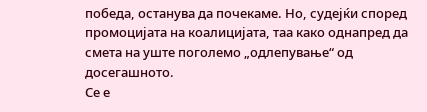победа, останува да почекаме. Но, судејќи според промоцијата на коалицијата, таа како однапред да смета на уште поголемо „одлепување“ од досегашното.
Се е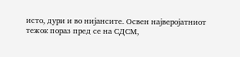исто, дури и во нијансите. Освен најверојатниот тежок пораз пред се на СДСМ,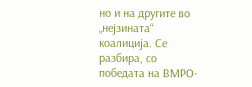но и на другите во „нејзината“ коалиција. Се разбира, со победата на ВМРО-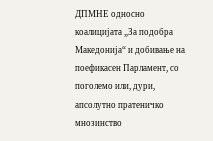ДПМНЕ односно коалицијата „За подобра Македонија“ и добивање на поефикасен Парламент, со поголемо или, дури, апсолутно пратеничко мнозинство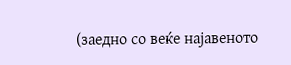(заедно со веќе најавеното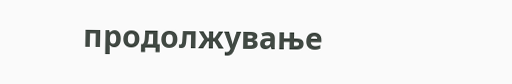продолжување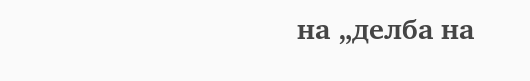на „делба на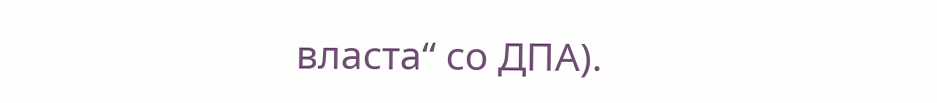власта“ со ДПА).